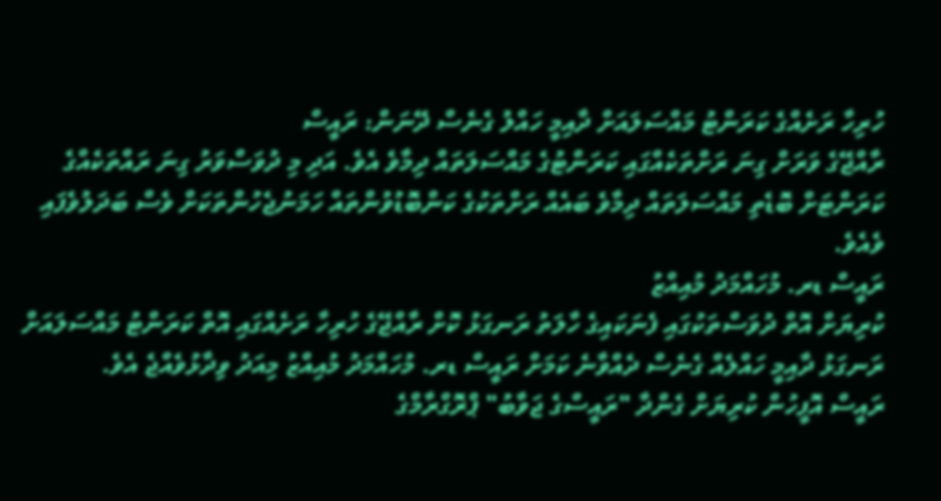ހުރިހާ ރަށެއްގެ ކަރަންޓު މައްސަލައަށް ދާއިމީ ހައްލު ގެނެސް ދޭނަން: ރައީސް
ރާއްޖޭގެ ވަރަށް ގިނަ ރަށްތަކެއްގައި ކަރަންޓުގެ މައްސަލަތައް ދިމާވެ އެވެ. އަދި މި ދުވަސްވަރު ގިނަ ރައްތަކެއްގެ ކަރަންޓަށް ބޮޑެތި މައްސަލަތައް ދިމާވެ ބައެއް ރަށްތަކުގެ ކަންބޮޑުވުންތައް ހަމަނުޖެހުންތަކަށް ވެސް ބަދަލުވެފައި ވެއެވެ.
ރައީސް ޑރ. މުހައްމަދު މުއިއްޒު
ކުރިޔަށް އޮތް ދުވަސްތަކުގައި ފެނަކައިގެ ހާލަތު ރަނގަޅު ކޮށް ރާއްޖޭގެ ހުރިހާ ރަށެއްގައި އޮތް ކަރަންޓު މައްސަލައަށް ރަނގަޅު ދާއިމީ ހައްލެއް ގެނެސް ދެއްވާނެ ކަމަށް ރައީސް ޑރ. މުހައްމަދު މުއިއްޒު މިއަދު ވިދާޅުވެއްޖެ އެވެ.
ރައީސް އޮފީހުން ކުރިޔަށް ގެންދާ "ރައީސްގެ ޖަވާބު" ޕްރޮގްރާމްގެ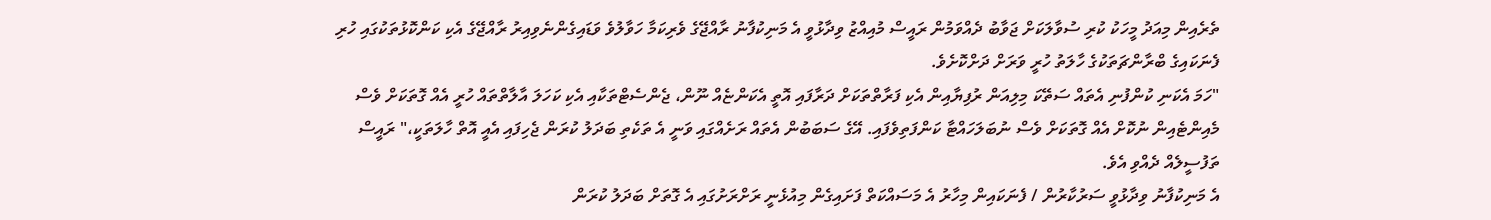ތެރެއިން މިއަދު މީހަކު ކުރި ސުވާލަކަށް ޖަވާބު ދެއްވަމުން ރައީސް މުއިއްޒު ވިދާޅުވީ އެ މަނިކުފާނު ރާއްޖޭގެ ވެރިކަމާ ހަވާލުވެ ވަޑައިގެންނެވިއިރު ރާއްޖޭގެ އެކި ކަންކޮޅުތަކުގައި ހުރި ފެނަކައިގެ ބްރާންޗަތަކުގެ ހާލަތު ހުރީ ވަރަށް ދަށްކޮށެވެ.
"ހަމަ އެކަނި ކުންފުނި އެތައް ސަތޭކަ މިލިއަން ރުފިޔާއިން އެކި ފަރާތްތަކަށް ދަރާފައި އޮތީ އެކަންޏެއް ނޫން، ޖެންސެޓްތަކާއި އެކި ކަހަލަ އާލާތްތައް ހުރީ އެއް ގޮތަކަށް ވެސް މެއިންޓެއިން ނުކޮށް އެއް ގޮތަކަށް ވެސް ނުބަލަހައްޓާ ކަންފަތިވެފައި. އޭގެ ސަބަބުން އެތައް ރަށެއްގައި ވަނީ އެ ތަކެތި ބަދަލު ކުރަން ޖެހިފައި އެއީ އޮތް ހާލަތަކީ،" ރައީސް ތަފުސީލެއް ދެއްވި އެވެ.
އެ މަނިކުފާނު ވިދާޅުވީ ސަރުކާރުން / ފެނަކައިން މިހާރު އެ މަސައްކަތް ފަށައިގެން މިއުޅެނީ ރަށްރަށުގައި އެ ގޮތަށް ބަދަލު ކުރަން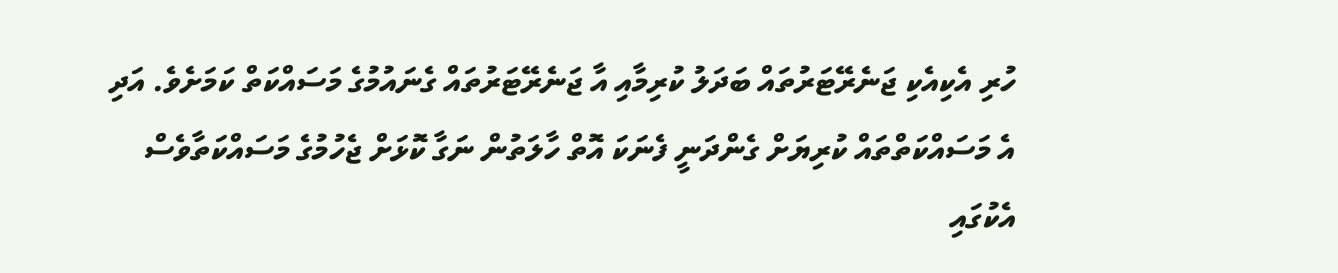ހުރި އެކިއެކި ޖަނެރޭޓަރުތައް ބަދަލު ކުރިމާއި އާ ޖަނެރޭޓަރުތައް ގެނައުމުގެ މަސައްކަތް ކަމަށެވެ. އަދި އެ މަސައްކަތްތައް ކުރިޔަށް ގެންދަނީ ފެނަކަ އޮތް ހާލަތުން ނަގާ ކޮޅަށް ޖެހުމުގެ މަސައްކަތާވެސް އެކުގައި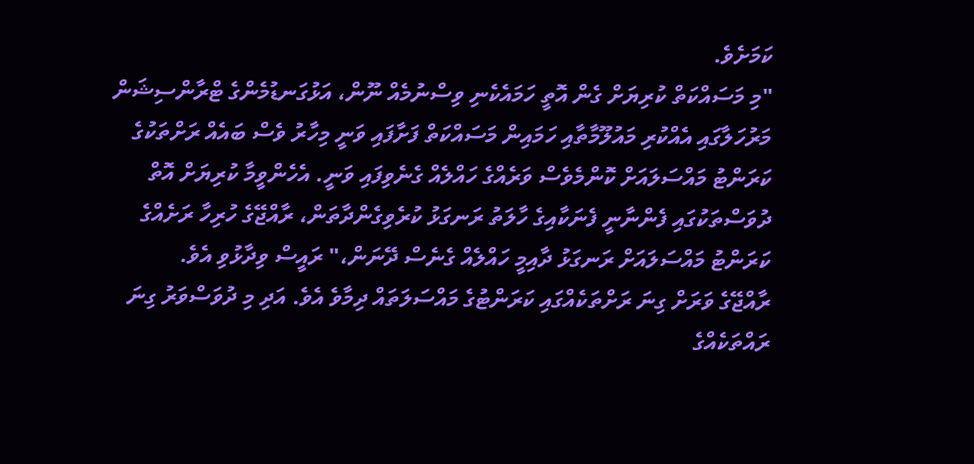ކަމަށެވެ.
"މި މަސައްކަތް ކުރިޔަށް ގެން އޮތީ ހަމައެކެނި ވިސްނުމެއް ނޫން، އަޅުގަނޑުމެންގެ ޓްރާންސިޝަން މަރުހަލާގައި އެއްކުރި މައުލޫމާތާއި ހަމައިން މަސައްކަތް ފަށާފައި ވަނީ މިހާރު ވެސް ބައެއް ރަށްތަކުގެ ކަރަންޓު މައްސަލައަށް ކޮންމެވެސް ވަރެއްގެ ހައްލެއް ގެނެވިފައި ވަނީ. އެހެންވީމާ ކުރިޔަށް އޮތް ދުވަސްތަކުގައި ފެންނާނީ ފެނަކާއިގެ ހާލަތު ރަނގަޅު ކުރެވިގެންދާތަން، ރާއްޖޭގެ ހުރިހާ ރަށެއްގެ ކަރަންޓު މައްސަލައަށް ރަނގަޅު ދާއިމީ ހައްލެއް ގެނެސް ދޭނަން،" ރައީސް ވިދާޅުވި އެވެ.
ރާއްޖޭގެ ވަރަށް ގިނަ ރަށްތަކެއްގައި ކަރަންޓުގެ މައްސަލަތައް ދިމާވެ އެވެ. އަދި މި ދުވަސްވަރު ގިނަ ރައްތަކެއްގެ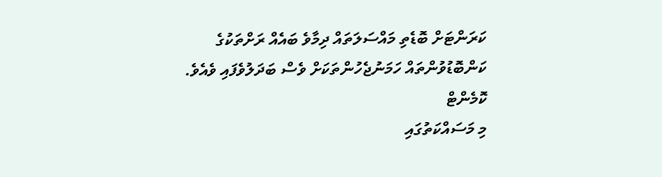ކަރަންޓަށް ބޮޑެތި މައްސަލަތައް ދިމާވެ ބައެއް ރަށްތަކުގެ ކަންބޮޑުވުންތައް ހަމަނުޖެހުންތަކަށް ވެސް ބަދަލުވެފައި ވެއެވެ.
ކޮމެންޓް
މި މަސައްކަތުގައި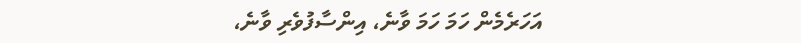އަހަރެމެން ހަމަ ހަމަ ވާނެ، އިންސާފުވެރި ވާނެ،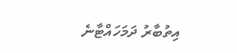އިތުބާރު ދަމަހައްޓާނެ